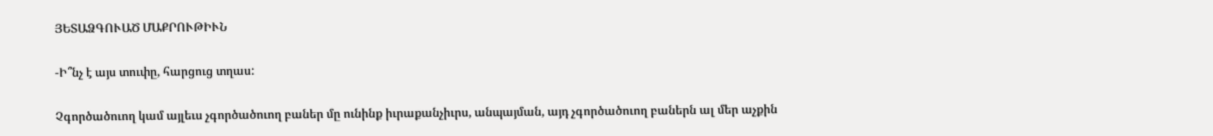ՅԵՏԱՁԳՈՒԱԾ ՄԱՔՐՈՒԹԻՒՆ

-Ի՞նչ է այս տուփը, հարցուց տղաս:

Չգործածուող կամ այլեւս չգործածուող բաներ մը ունինք իւրաքանչիւրս, անպայման, այդ չգործածուող բաներն ալ մեր աչքին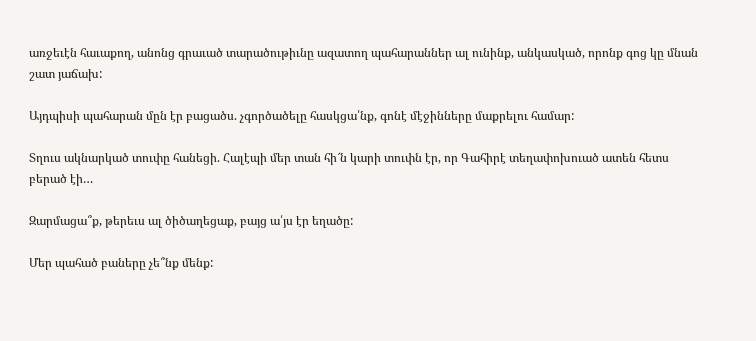առջեւէն հաւաքող, անոնց գրաւած տարածութիւնը ազատող պահարաններ ալ ունինք, անկասկած, որոնք գոց կը մնան շատ յաճախ:

Այդպիսի պահարան մըն էր բացածս. չգործածելը հասկցա՛նք, գոնէ մէջինները մաքրելու համար:

Տղուս ակնարկած տուփը հանեցի. Հալէպի մեր տան հի՜ն կարի տուփն էր, որ Գահիրէ տեղափոխուած ատեն հետս բերած էի…

Զարմացա՞ք, թերեւս ալ ծիծաղեցաք, բայց ա՛յս էր եղածը:

Մեր պահած բաները չե՞նք մենք: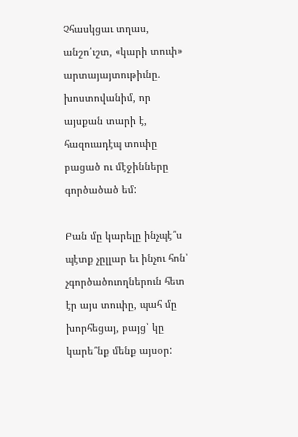Չհասկցաւ տղաս, անշո՛ւշտ, «կարի տուփ» արտայայտութիւնը. խոստովանիմ, որ այսքան տարի է, հազուադէպ տուփը բացած ու մէջինները գործածած եմ:

Բան մը կարելը ինչպէ՞ս պէտք չըլլար եւ ինչու հոն՝ չգործածուողներուն հետ էր այս տուփը, պահ մը խորհեցայ, բայց՝ կը կարե՞նք մենք այսօր: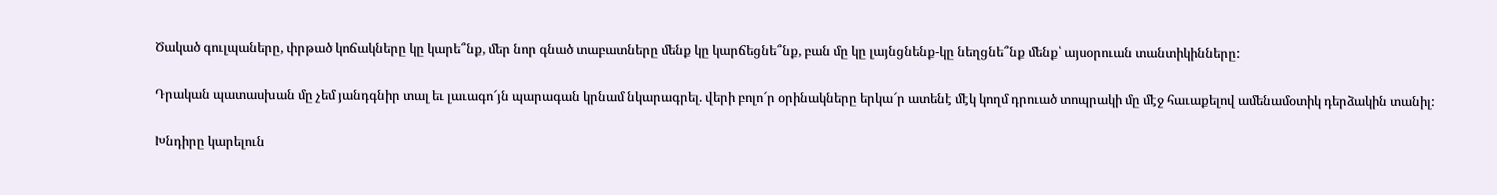Ծակած գուլպաները, փրթած կոճակները կը կարե՞նք, մեր նոր գնած տաբատները մենք կը կարճեցնե՞նք, բան մը կը լայնցնենք-կը նեղցնե՞նք մենք՝ այսօրուան տանտիկինները:

Դրական պատասխան մը չեմ յանդգնիր տալ եւ լաւագո՜յն պարագան կրնամ նկարագրել. վերի բոլո՜ր օրինակները երկա՜ր ատենէ մէկ կողմ դրուած տոպրակի մը մէջ հաւաքելով ամենամօտիկ դերձակին տանիլ:

Խնդիրը կարելուն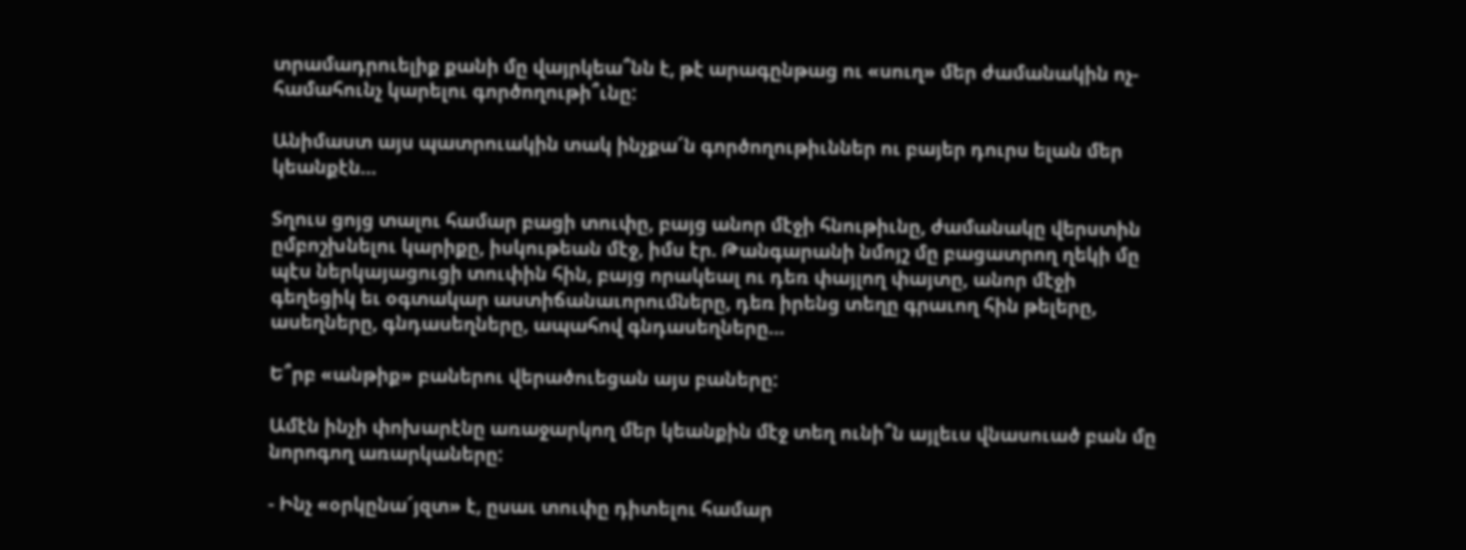տրամադրուելիք քանի մը վայրկեա՞նն է, թէ արագընթաց ու «սուղ» մեր ժամանակին ոչ-համահունչ կարելու գործողութի՞ւնը:

Անիմաստ այս պատրուակին տակ ինչքա՜ն գործողութիւններ ու բայեր դուրս ելան մեր կեանքէն…

Տղուս ցոյց տալու համար բացի տուփը, բայց անոր մէջի հնութիւնը, ժամանակը վերստին ըմբոշխնելու կարիքը, իսկութեան մէջ, իմս էր. Թանգարանի նմոյշ մը բացատրող ղեկի մը պէս ներկայացուցի տուփին հին, բայց որակեալ ու դեռ փայլող փայտը, անոր մէջի գեղեցիկ եւ օգտակար աստիճանաւորումները, դեռ իրենց տեղը գրաւող հին թելերը, ասեղները, գնդասեղները, ապահով գնդասեղները…

Ե՞րբ «անթիք» բաներու վերածուեցան այս բաները:

Ամէն ինչի փոխարէնը առաջարկող մեր կեանքին մէջ տեղ ունի՞ն այլեւս վնասուած բան մը նորոգող առարկաները:

- Ինչ «օրկընա՜յզտ» է, ըսաւ տուփը դիտելու համար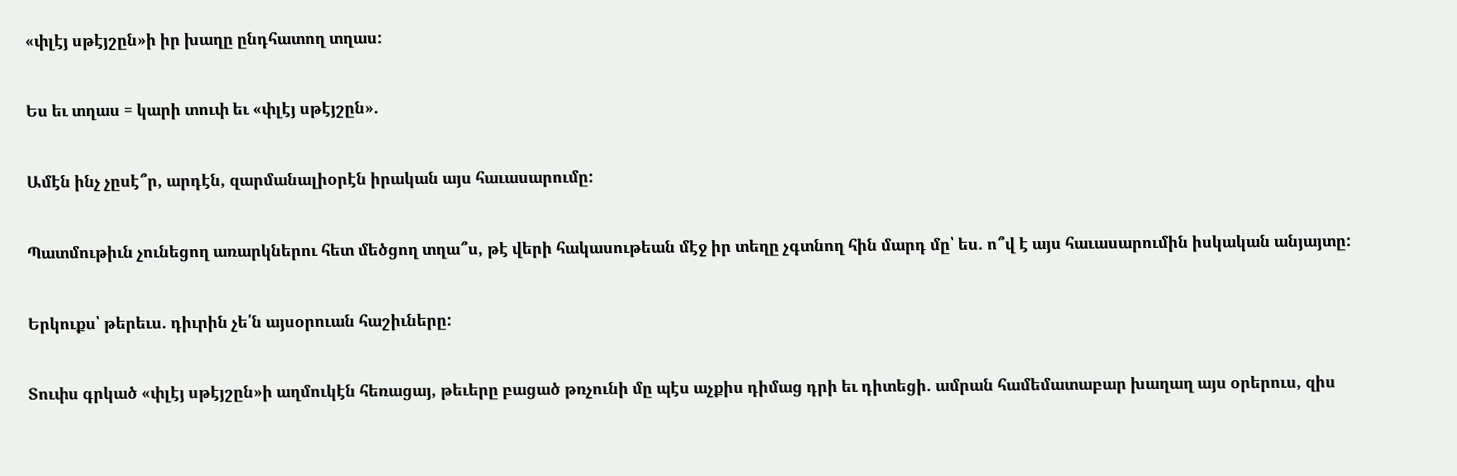«փլէյ սթէյշըն»ի իր խաղը ընդհատող տղաս:

Ես եւ տղաս = կարի տուփ եւ «փլէյ սթէյշըն».

Ամէն ինչ չըսէ՞ր, արդէն, զարմանալիօրէն իրական այս հաւասարումը:

Պատմութիւն չունեցող առարկներու հետ մեծցող տղա՞ս, թէ վերի հակասութեան մէջ իր տեղը չգտնող հին մարդ մը՝ ես. ո՞վ է այս հաւասարումին իսկական անյայտը:

Երկուքս՝ թերեւս. դիւրին չե՛ն այսօրուան հաշիւները:

Տուփս գրկած «փլէյ սթէյշըն»ի աղմուկէն հեռացայ, թեւերը բացած թռչունի մը պէս աչքիս դիմաց դրի եւ դիտեցի. ամրան համեմատաբար խաղաղ այս օրերուս, զիս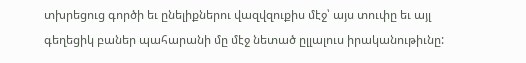տխրեցուց գործի եւ ընելիքներու վազվզուքիս մէջ՝ այս տուփը եւ այլ գեղեցիկ բաներ պահարանի մը մէջ նետած ըլլալուս իրականութիւնը: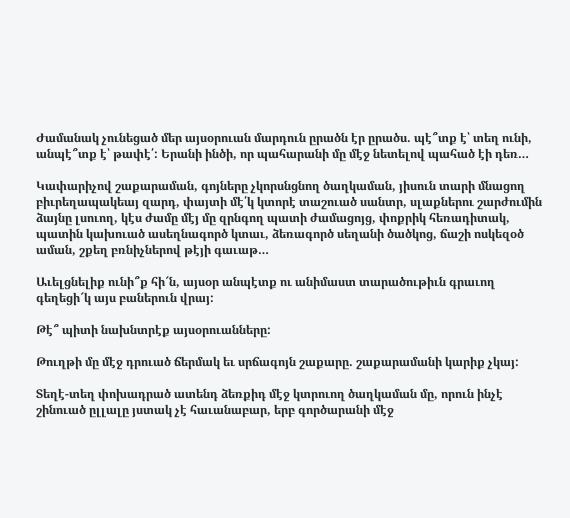Ժամանակ չունեցած մեր այսօրուան մարդուն ըրածն էր ըրածս. պէ՞տք է՝ տեղ ունի, անպէ՞տք է՝ թափէ՛: Երանի ինծի, որ պահարանի մը մէջ նետելով պահած էի դեռ…

Կափարիչով շաքարաման, գոյները չկորսնցնող ծաղկաման, յիսուն տարի մնացող բիւրեղապակեայ զարդ, փայտի մէ՛կ կտորէ տաշուած սանտր, սլաքներու շարժումին ձայնը լսուող, կէս ժամը մէյ մը զրնգող պատի ժամացոյց, փոքրիկ հեռադիտակ, պատին կախուած ասեղնագործ կտաւ, ձեռագործ սեղանի ծածկոց, ճաշի ոսկեզօծ աման, շքեղ բռնիչներով թէյի գաւաթ…

Աւելցնելիք ունի՞ք հի՜ն, այսօր անպէտք ու անիմաստ տարածութիւն գրաւող գեղեցի՜կ այս բաներուն վրայ:

Թէ՞ պիտի նախնտրէք այսօրուանները:

Թուղթի մը մէջ դրուած ճերմակ եւ սրճագոյն շաքարը. շաքարամանի կարիք չկայ:

Տեղէ-տեղ փոխադրած ատենդ ձեռքիդ մէջ կտրուող ծաղկաման մը, որուն ինչէ շինուած ըլլալը յստակ չէ հաւանաբար, երբ գործարանի մէջ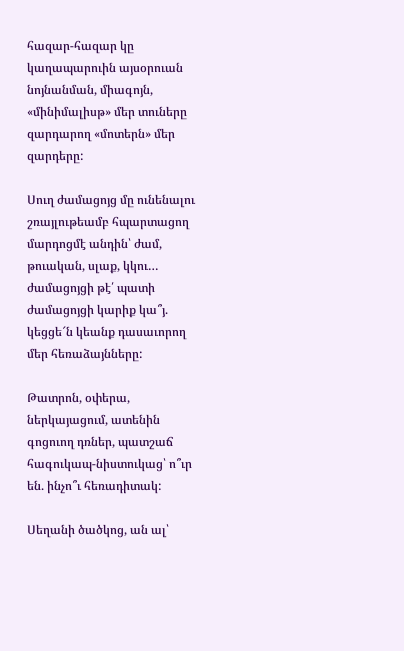հազար-հազար կը կաղապարուին այսօրուան նոյնանման, միագոյն, «մինիմալիսթ» մեր տուները զարդարող «մոտերն» մեր զարդերը:

Սուղ ժամացոյց մը ունենալու շռայլութեամբ հպարտացող մարդոցմէ անդին՝ ժամ, թուական, սլաք, կկու… ժամացոյցի թէ՛ պատի ժամացոյցի կարիք կա՞յ. կեցցե՜ն կեանք դասաւորող մեր հեռաձայնները:

Թատրոն, օփերա, ներկայացում, ատենին գոցուող դռներ, պատշաճ հագուկապ-նիստուկաց՝ ո՞ւր են. ինչո՞ւ հեռադիտակ:

Սեղանի ծածկոց, ան ալ՝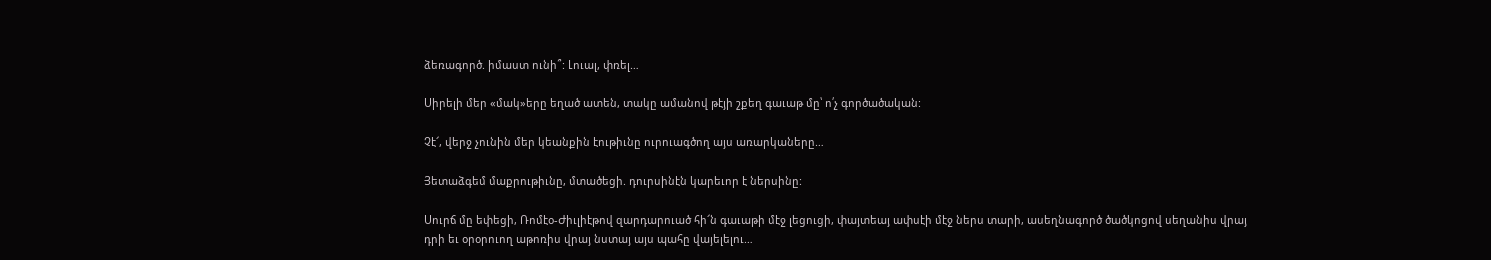ձեռագործ. իմաստ ունի՞: Լուալ, փռել…

Սիրելի մեր «մակ»երը եղած ատեն, տակը ամանով թէյի շքեղ գաւաթ մը՝ ո՛չ գործածական:

Չէ՜, վերջ չունին մեր կեանքին էութիւնը ուրուագծող այս առարկաները…

Յետաձգեմ մաքրութիւնը, մտածեցի. դուրսինէն կարեւոր է ներսինը:

Սուրճ մը եփեցի, Ռոմէօ-Ժիւլիէթով զարդարուած հի՜ն գաւաթի մէջ լեցուցի, փայտեայ ափսէի մէջ ներս տարի, ասեղնագործ ծածկոցով սեղանիս վրայ դրի եւ օրօրուող աթոռիս վրայ նստայ այս պահը վայելելու…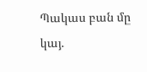Պակաս բան մը կայ.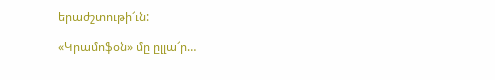երաժշտութի՜ւն:

«Կրամոֆօն» մը ըլլա՜ր…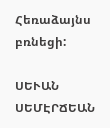Հեռաձայնս բռնեցի:

ՍԵՒԱՆ ՍԵՄԷՐՃԵԱՆ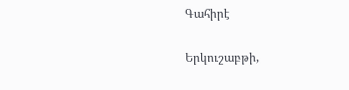Գահիրէ

Երկուշաբթի,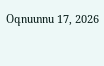Օգոստոս 17, 2026